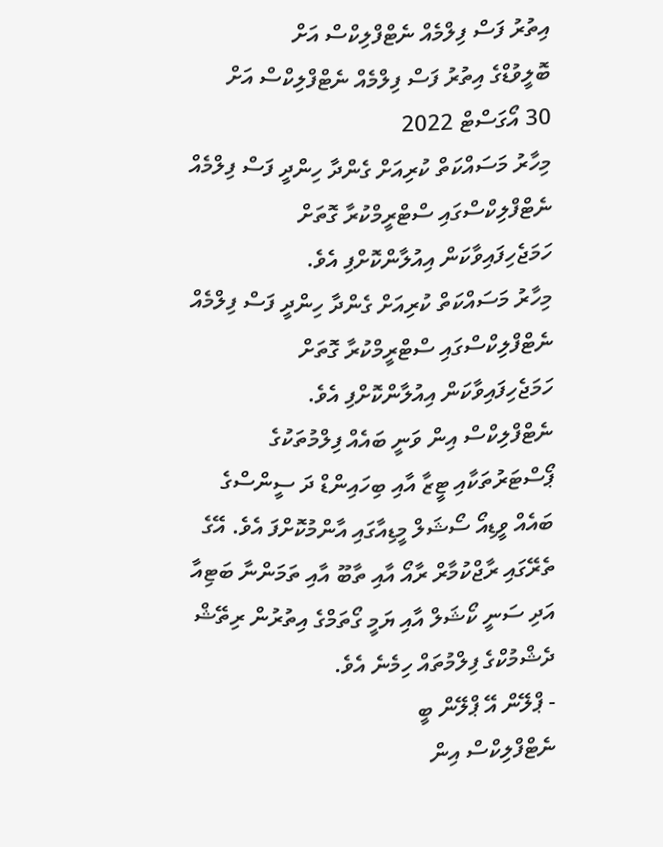އިތުރު ފަސް ފިލްމެއް ނެޓްފްލިކްސް އަށް
ބޮލީވުޑްގެ އިތުރު ފަސް ފިލްމެއް ނެޓްފްލިކްސް އަށް
30 އޯގަސްޓް 2022
މިހާރު މަސައްކަތް ކުރިއަށް ގެންދާ ހިންދީ ފަސް ފިލްމެއް ނެޓްފްލިކްސްގައި ސްޓްރީމްކުރާ ގޮތަށް ހަމަޖެހިފައިވާކަން އިއުލާންކޮށްފި އެވެ.
މިހާރު މަސައްކަތް ކުރިއަށް ގެންދާ ހިންދީ ފަސް ފިލްމެއް ނެޓްފްލިކްސްގައި ސްޓްރީމްކުރާ ގޮތަށް ހަމަޖެހިފައިވާކަން އިއުލާންކޮށްފި އެވެ.
ނެޓްފްލިކްސް އިން ވަނީ ބައެއް ފިލްމުތަކުގެ ޕޯސްޓަރުތަކާއި ޓީޒާ އާއި ބިހައިންޑް ދަ ސީންސްގެ ބައެއް ވީޑިއޯ ސޯޝަލް މީޑިއާގައި އާންމުކޮށްފަ އެވެ. އޭގެ ތެރޭގައި ރާޖްކުމާރް ރާއޯ އާއި ތާބޫ އާއި ތަމަންނާ ބަޓިއާ އަދި ސަނީ ކޯޝަލް އާއި ޔަމީ ގޯތަމްގެ އިތުރުން ރިތޭޝް ދެޝްމުކްގެ ފިލްމުތައް ހިމެނެ އެވެ.
- ޕްލޭން އޭ ޕްލޭން ބީ
ނެޓްފްލިކްސް އިން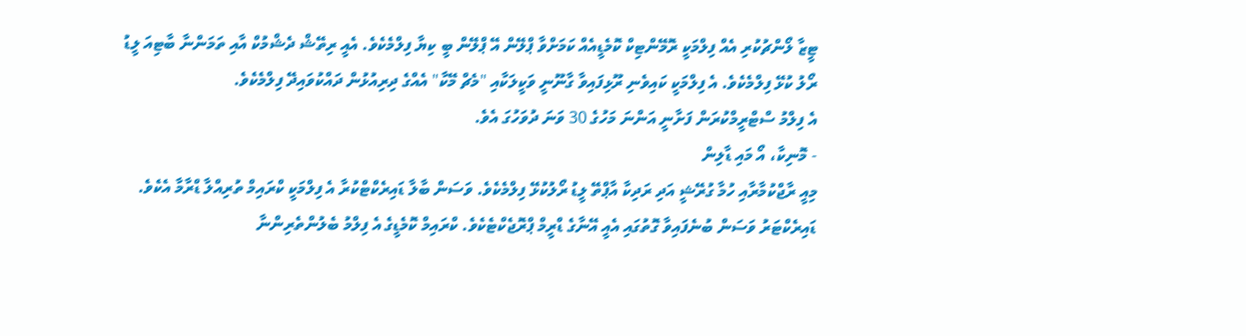ޓީޒާ ލޯންޗުކުރި އެއް ފިލްމަކީ ރޮމޭންޓިކް ކޮމެޑީއެއް ކަމަށްވާ ޕްލޭން އޭ ޕްލޭން ބީ ކިޔާ ފިލްމެކެވެ. އެއީ ރިތޭޝް ދެޝްމުކް އާއި ތަމަންނާ ބާޓިއަ ލީޑު ރޯލު ކުޅޭ ފިލްމެކެވެ. އެ ފިލްމަކީ ކައިވެނި ރޫޅިފައިވާ ގާނޫނީ ވަކީލަކާއި "މެޗް މޭކާ" އެއްގެ ދިރިއުޅުން ދައްކުވައިދޭ ފިލްމެކެވެ.
އެ ފިލްމު ސްޓްރީމްކުރަން ފަށާނީ އަންނަ މަހުގެ 30 ވަނަ ދުވަހުގަ އެވެ.
- މޮނިކާ، އޯ މައި ޑާލިން
މިއީ ރާޖްކުމާރާއި ހުމާ ގުރޭޝީ އަދި ރަދިކާ އާޕްތޭ ލީޑު ރޯލުކުޅޭ ފިލްމެކެވެ. ވަސަން ބާލާ ޑައިރެކްޓްކުރާ އެ ފިލްމަކީ ކްރައިމް ތުރިއްލާ ޑްރާމާ އެކެވެ.
ޑައިރެކްޓަރު ވަސަން ބުނެފައިވާ ގޮތުގައި އެއީ އޭނާގެ ޑްރީމް ޕްރޮޖެކްޓެކެވެ. ކްރައިމް ކޮމެޑީގެ އެ ފިލްމު ބެލުންތެރިންނާ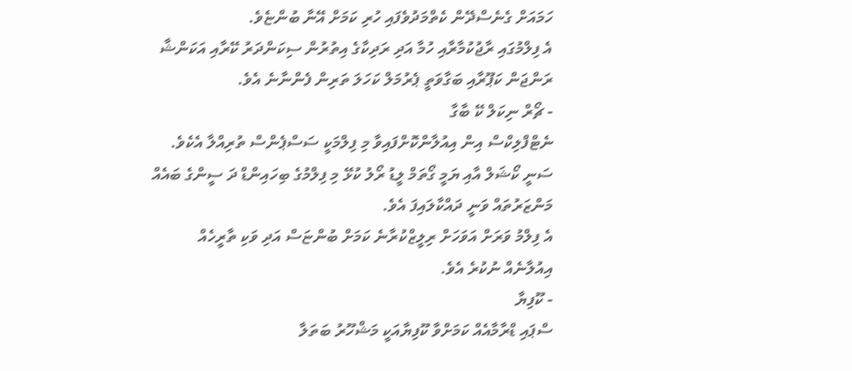ހަމައަށް ގެނެސްދޭން ކެތްމަދުވެފައި ހުރި ކަމަށް އޭނާ ބުންޏެވެ.
އެ ފިލްމުގައި ރާޖުކުމާރާއި ހުމާ އަދި ރަދިކާގެ އިތުރުން ސިކަންދަރު ކޭރާއި އަކަންޝާ ރަންޖަން ކަޕޫރާއި ބަގާވަތީ ޕެރުމަލް ކަހަލަ ތަރިން ފެންނާނެ އެވެ.
- ޗޯރް ނިކަލް ކޭ ބާގާ
ނެޓްފްލިކްސް އިން އިއުލާންކޮށްފައިވާ މި ފިލްމަކީ ސަސްޕެންސް ތުރިއްލާ އެކެވެ. ސަނީ ކޯޝަލް އާއި ޔަމީ ގޯތަމް ލީޑު ރޯލު ކުޅޭ މި ފިލްމުގެ ބިހައިންޑް ދަ ސީންގެ ބައެއް މަންޒަރުތައް ވަނީ ދައްކާލައިފަ އެވެ.
އެ ފިލްމު ވަރަށް އަވަހަށް ރިލީޒްކުރާނެ ކަމަށް ބުންޏަސް އަދި ވަކި ތާރީހެއް އިއުލާނެއް ނުކުރެ އެވެ.
- ކޫފިޔާ
ސްޕައި ޑްރާމާއެއް ކަމަށްވާ ކޫފިޔާއަކީ މަޝްހޫރު ބަތަލާ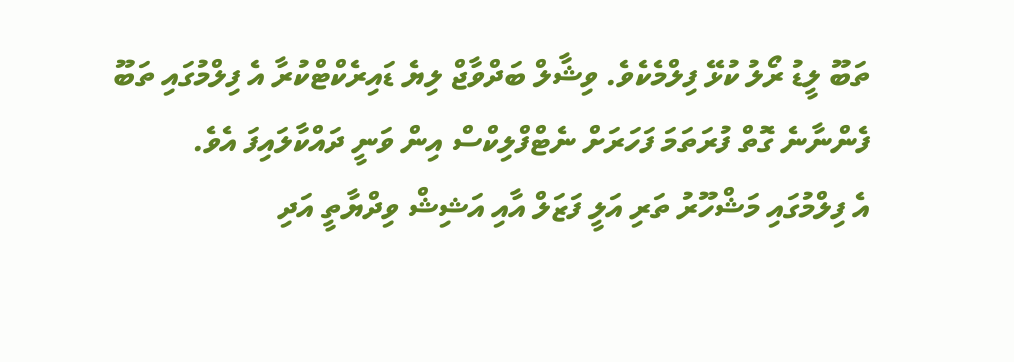ތަބޫ ލީޑު ރޯލު ކުޅޭ ފިލްމެކެވެ. ވިޝާލް ބަދްވާޖް ލިޔެ ޑައިރެކްޓްކުރާ އެ ފިލްމުގައި ތަބޫ ފެންނާނެ ގޮތް ފުރަތަމަ ފަހަރަށް ނެޓްފްލިކްސް އިން ވަނީ ދައްކާލައިފަ އެވެ.
އެ ފިލްމުގައި މަޝްހޫރު ތަރި އަލީ ފަޒަލް އާއި އަޝިޝް ވިދްޔާތީ އަދި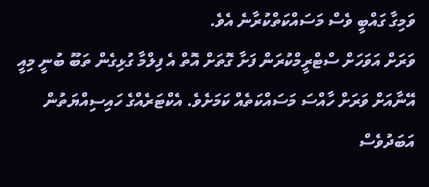ވަމިގާ ގައްބީ ވެސް މަސައްކަތްކުރާނެ އެވެ.
ވަރަށް އަވަހަށް ސްޓްރީމްކުރަން ފަށާ ގޮތަށް އޮތް އެ ފިލްމާ ގުޅިގެން ތަބޫ ބުނީ މިއީ އޭނާއަށް ވަރަށް ހާއްސަ މަސައްކަތެއް ކަމަށެވެ. އެކްޓަރެއްގެ ހައިސިއްޔަތުން އަބަދުވެސް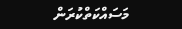މަސައްކަތްކުރަން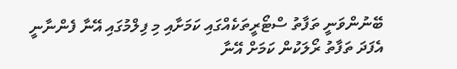ބޭނުންވަނީ ތަފާތު ސްޓޯރީތަކެއްގައި ކަމަށާއި މި ފިލްމުގައި އޭނާ ފެންނާނީ އެފަދަ ތަފާތު ރޯލަކުން ކަމަށް އޭނާ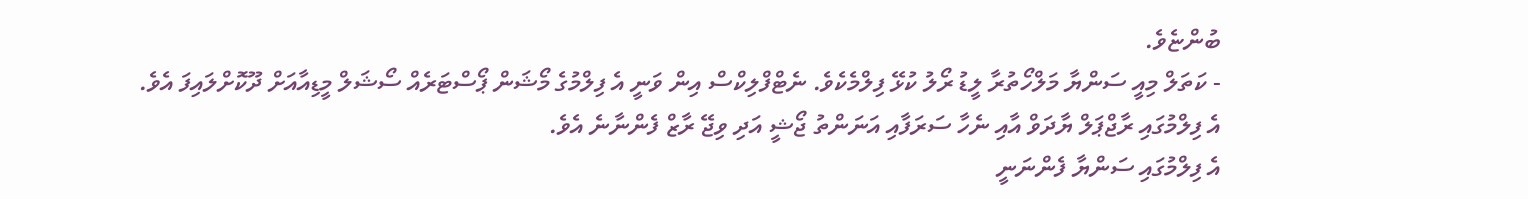ބުންޏެވެ.
- ކަތަލް މިއީ ސަންޔާ މަލްހޯތުރާ ލީޑު ރޯލު ކުޅޭ ފިލްމެކެވެ. ނެޓްފްލިކްސް އިން ވަނީ އެ ފިލްމުގެ މޯޝަން ޕޯސްޓަރެއް ސޯޝަލް މީޑިއާއަށް ދޫކޮށްލައިފަ އެވެ.
އެ ފިލްމުގައި ރާޖްޕަލް ޔާދަވް އާއި ނެހާ ސަރަފާއި އަނަންތު ޖޯޝީ އަދި ވިޖޭ ރާޒް ފެންނާނެ އެވެ.
އެ ފިލްމުގައި ސަންޔާ ފެންނަނީ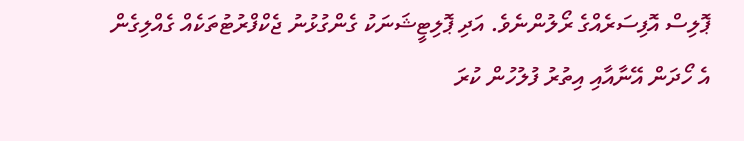ޕޮލިސް އޮފިސަރެއްގެ ރޯލުންނެވެ. އަދި ޕޮލިޓީޝަނަކު ގެންގުޅުނު ޖެކްފްރުޓުތަކެއް ގެއްލިގެން އެ ހޯދަން އޭނާއާއި އިތުރު ފުލުހުން ކުރަ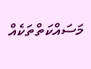މަސައްކަތްތަކެއް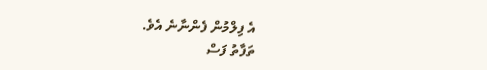އެ ފިލްމުން ފެންނާނެ އެވެ.
ތަފާތު ފަސް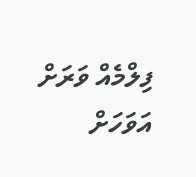ފިލްމެއް ވަރަށް އަވަހަށް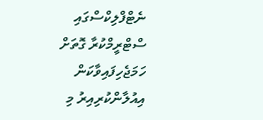ނެޓްފްލިކްސްގައި ސްޓްރީމްކުރާ ގޮތަށް ހަމަޖެހިފައިވާކަން އިއުލާންކުރިއިރު މި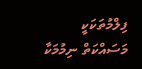ފިލްމުތަކަކީ މަސައްކަތް ނިމުމަކާ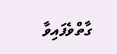ގާތްވެފައިވާ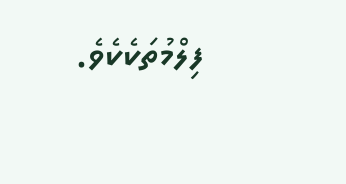ފިލްމުތަކެކެވެ.